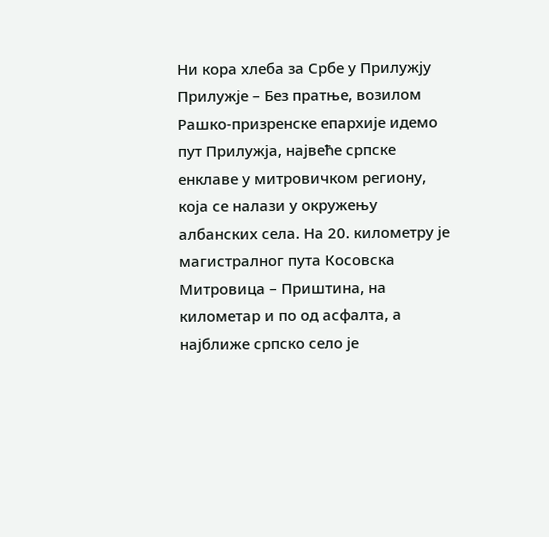Ни кора хлеба за Србе у Прилужју
Прилужје – Без пратње, возилом Рашко-призренске епархије идемо пут Прилужја, највеће српске енклаве у митровичком региону, која се налази у окружењу албанских села. На 20. километру је магистралног пута Косовска Митровица – Приштина, на километар и по од асфалта, а најближе српско село је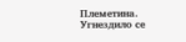Племетина.
Угнездило се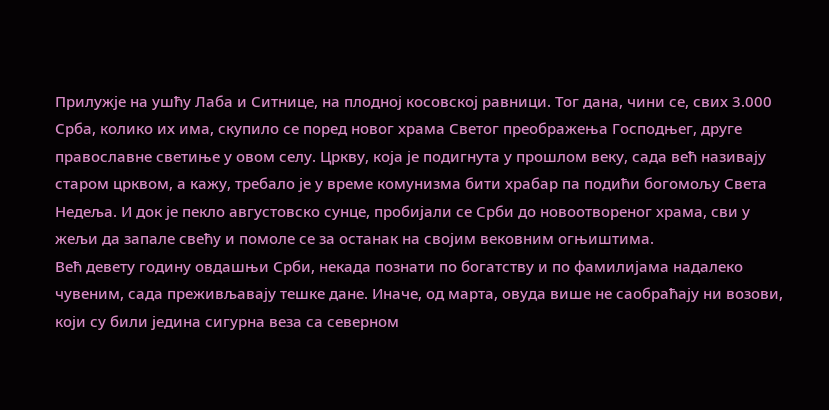Прилужје на ушћу Лаба и Ситнице, на плодној косовској равници. Тог дана, чини се, свих 3.000 Срба, колико их има, скупило се поред новог храма Светог преображења Господњег, друге православне светиње у овом селу. Цркву, која је подигнута у прошлом веку, сада већ називају старом црквом, а кажу, требало је у време комунизма бити храбар па подићи богомољу Света Недеља. И док је пекло августовско сунце, пробијали се Срби до новоотвореног храма, сви у жељи да запале свећу и помоле се за останак на својим вековним огњиштима.
Већ девету годину овдашњи Срби, некада познати по богатству и по фамилијама надалеко чувеним, сада преживљавају тешке дане. Иначе, од марта, овуда више не саобраћају ни возови, који су били једина сигурна веза са северном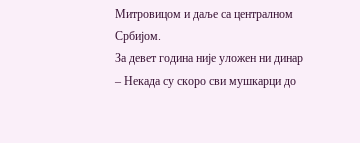Митровицом и даље са централном Србијом.
За девет година није уложен ни динар
– Некада су скоро сви мушкарци до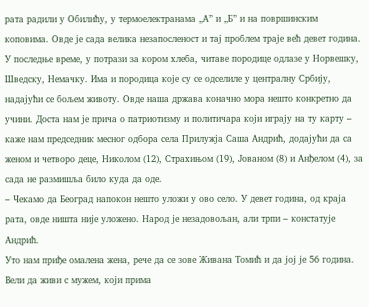рата радили у Обилићу, у термоелектранама „А” и „Б” и на површинским коповима. Овде је сада велика незапосленост и тај проблем траје већ девет година. У последње време, у потрази за кором хлеба, читаве породице одлазе у Норвешку, Шведску, Немачку. Има и породица које су се одселиле у централну Србију, надајући се бољем животу. Овде наша држава коначно мора нешто конкретно да учини. Доста нам је прича о патриотизму и политичара који играју на ту карту – каже нам председник месног одбора села Прилужја Саша Андрић, додајући да са женом и четворо деце, Николом (12), Страхињом (19), Јованом (8) и Анђелом (4), за сада не размишља било куда да оде.
– Чекамо да Београд напокон нешто уложи у ово село. У девет година, од краја рата, овде ништа није уложено. Народ је незадовољан, али трпи – констатује Андрић.
Уто нам приђе омалена жена, рече да се зове Живана Томић и да јој је 56 година. Вели да живи с мужем, који прима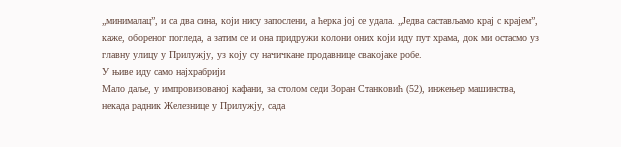„минималац”, и са два сина, који нису запослени, а ћерка јој се удала. „Једва састављамо крај с крајем”, каже, обореног погледа, а затим се и она придружи колони оних који иду пут храма, док ми остасмо уз главну улицу у Прилужју, уз коју су начичкане продавнице свакојаке робе.
У њиве иду само најхрабрији
Мало даље, у импровизованој кафани, за столом седи Зоран Станковић (52), инжењер машинства, некада радник Железнице у Прилужју, сада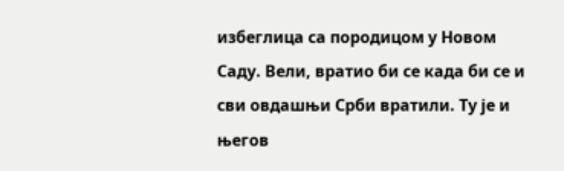избеглица са породицом у Новом Саду. Вели, вратио би се када би се и сви овдашњи Срби вратили. Ту је и његов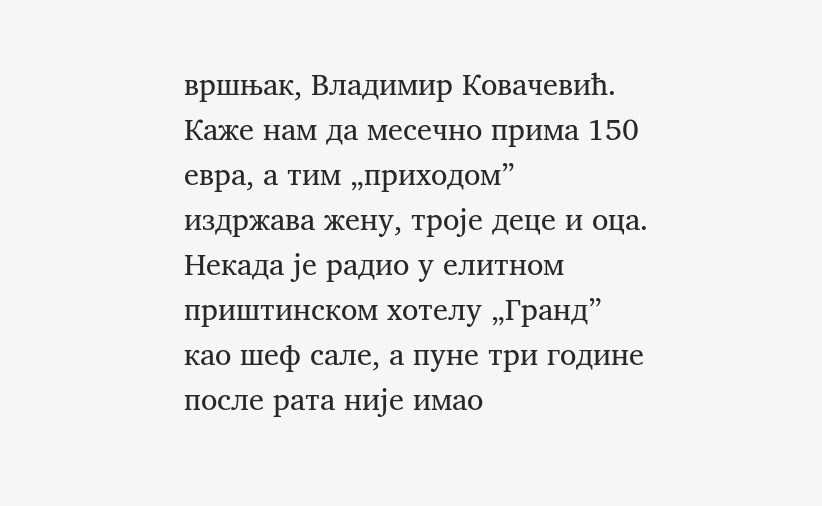вршњак, Владимир Ковачевић. Каже нам да месечно прима 150 евра, а тим „приходом” издржава жену, троје деце и оца. Некада је радио у елитном приштинском хотелу „Гранд” као шеф сале, а пуне три године после рата није имао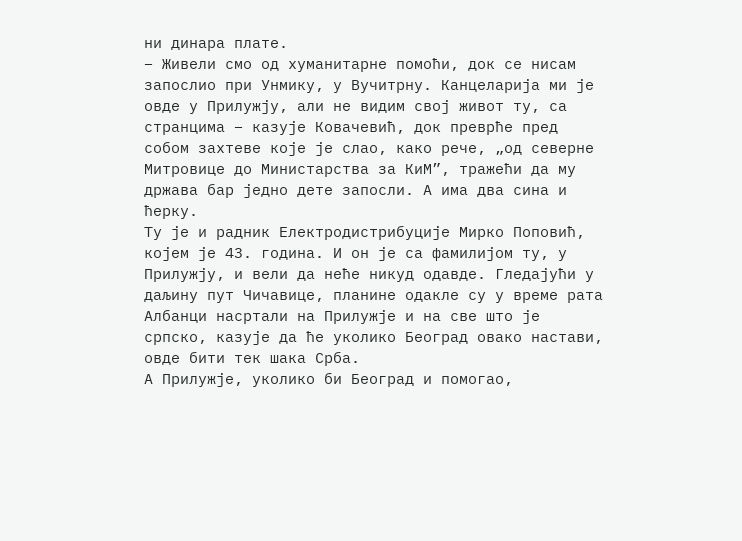ни динара плате.
– Живели смо од хуманитарне помоћи, док се нисам запослио при Унмику, у Вучитрну. Канцеларија ми је овде у Прилужју, али не видим свој живот ту, са странцима – казује Ковачевић, док преврће пред собом захтеве које је слао, како рече, „од северне Митровице до Министарства за КиМ”, тражећи да му држава бар једно дете запосли. А има два сина и ћерку.
Ту је и радник Електродистрибуције Мирко Поповић, којем је 43. година. И он је са фамилијом ту, у Прилужју, и вели да неће никуд одавде. Гледајући у даљину пут Чичавице, планине одакле су у време рата Албанци насртали на Прилужје и на све што је српско, казује да ће уколико Београд овако настави, овде бити тек шака Срба.
А Прилужје, уколико би Београд и помогао,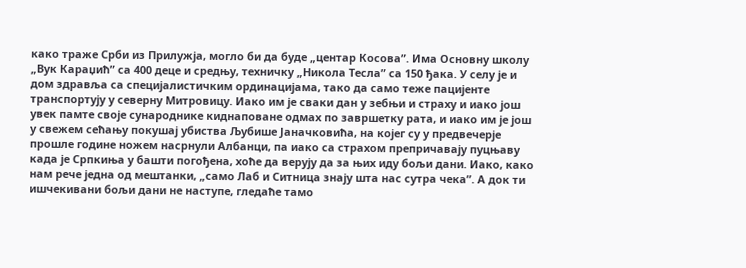како траже Срби из Прилужја, могло би да буде „центар Косова”. Има Основну школу „Вук Караџић” са 400 деце и средњу, техничку „Никола Тесла” са 150 ђака. У селу је и дом здравља са специјалистичким ординацијама, тако да само теже пацијенте транспортују у северну Митровицу. Иако им је сваки дан у зебњи и страху и иако још увек памте своје сународнике киднаповане одмах по завршетку рата, и иако им је још у свежем сећању покушај убиства Љубише Јаначковића, на којег су у предвечерје прошле године ножем насрнули Албанци, па иако са страхом препричавају пуцњаву када је Српкиња у башти погођена, хоће да верују да за њих иду бољи дани. Иако, како нам рече једна од мештанки, „само Лаб и Ситница знају шта нас сутра чека”. А док ти ишчекивани бољи дани не наступе, гледаће тамо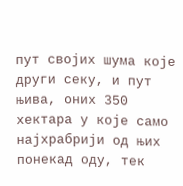пут својих шума које други секу, и пут њива, оних 350 хектара у које само најхрабрији од њих понекад оду, тек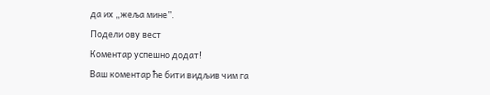да их „жеља мине”.
Подели ову вест
Комeнтар успeшно додат!
Ваш комeнтар ћe бити видљив чим га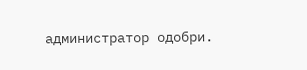администратор одобри.